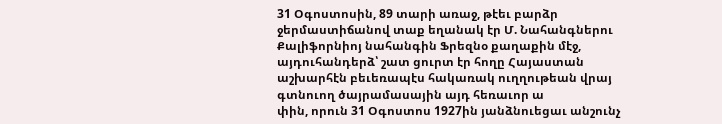31 Օգոստոսին, 89 տարի առաջ, թէեւ բարձր ջերմաստիճանով տաք եղանակ էր Մ. Նահանգներու Քալիֆորնիոյ նահանգին Ֆրեզնօ քաղաքին մէջ, այդուհանդերձ՝ շատ ցուրտ էր հողը Հայաստան աշխարհէն բեւեռապէս հակառակ ուղղութեան վրայ գտնուող ծայրամասային այդ հեռաւոր ա
փին, որուն 31 Օգոստոս 1927ին յանձնուեցաւ անշունչ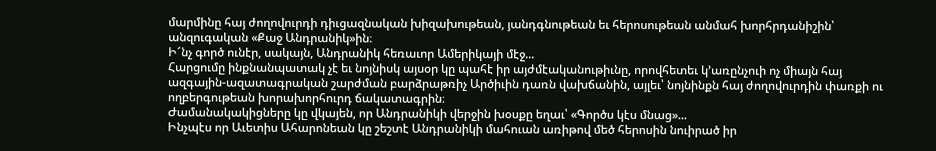մարմինը հայ ժողովուրդի դիւցազնական խիզախութեան, յանդգնութեան եւ հերոսութեան անմահ խորհրդանիշին՝ անզուգական «Քաջ Անդրանիկ»ին։
Ի՜նչ գործ ունէր, սակայն, Անդրանիկ հեռաւոր Ամերիկայի մէջ...
Հարցումը ինքնանպատակ չէ եւ նոյնիսկ այսօր կը պահէ իր այժմէականութիւնը, որովհետեւ կ’առընչուի ոչ միայն հայ ազգային-ազատագրական շարժման բարձրաթռիչ Արծիւին դառն վախճանին, այլեւ՝ նոյնինքն հայ ժողովուրդին փառքի ու ողբերգութեան խորախորհուրդ ճակատագրին։
Ժամանակակիցները կը վկայեն, որ Անդրանիկի վերջին խօսքը եղաւ՝ «Գործս կէս մնաց»...
Ինչպէս որ Աւետիս Ահարոնեան կը շեշտէ Անդրանիկի մահուան առիթով մեծ հերոսին նուիրած իր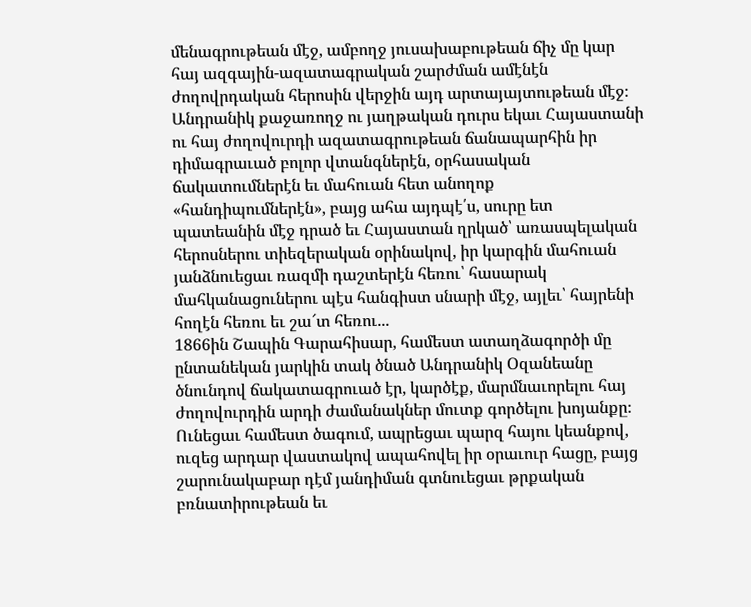մենագրութեան մէջ, ամբողջ յուսախաբութեան ճիչ մը կար հայ ազգային-ազատագրական շարժման ամէնէն ժողովրդական հերոսին վերջին այդ արտայայտութեան մէջ։
Անդրանիկ քաջառողջ ու յաղթական դուրս եկաւ Հայաստանի ու հայ ժողովուրդի ազատագրութեան ճանապարհին իր դիմագրաւած բոլոր վտանգներէն, օրհասական ճակատումներէն եւ մահուան հետ անողոք «հանդիպումներէն», բայց ահա այդպէ՛ս, սուրը ետ պատեանին մէջ դրած եւ Հայաստան ղրկած՝ առասպելական հերոսներու տիեզերական օրինակով, իր կարգին մահուան յանձնուեցաւ ռազմի դաշտերէն հեռու՝ հասարակ մահկանացուներու պէս հանգիստ սնարի մէջ, այլեւ՝ հայրենի հողէն հեռու եւ շա՜տ հեռու...
1866ին Շապին Գարահիսար, համեստ ատաղձագործի մը ընտանեկան յարկին տակ ծնած Անդրանիկ Օզանեանը ծնունդով ճակատագրուած էր, կարծէք, մարմնաւորելու հայ ժողովուրդին արդի ժամանակներ մուտք գործելու խոյանքը։ Ունեցաւ համեստ ծագում, ապրեցաւ պարզ հայու կեանքով, ուզեց արդար վաստակով ապահովել իր օրաւուր հացը, բայց շարունակաբար դէմ յանդիման գտնուեցաւ թրքական բռնատիրութեան եւ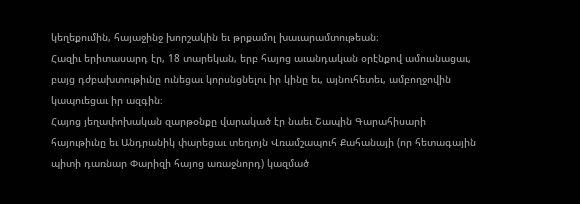կեղեքումին, հայաջինջ խորշակին եւ թրքամոլ խաւարամտութեան։
Հազիւ երիտասարդ էր, 18 տարեկան, երբ հայոց աւանդական օրէնքով ամուսնացաւ, բայց դժբախտութիւնը ունեցաւ կորսնցնելու իր կինը եւ, այնուհետեւ, ամբողջովին կապուեցաւ իր ազգին։
Հայոց յեղափոխական զարթօնքը վարակած էր նաեւ Շապին Գարահիսարի հայութիւնը եւ Անդրանիկ փարեցաւ տեղւոյն Վռամշապուհ Քահանայի (որ հետագային պիտի դառնար Փարիզի հայոց առաջնորդ) կազմած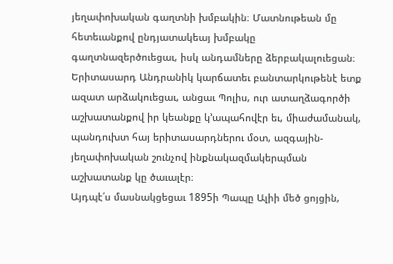յեղափոխական գաղտնի խմբակին։ Մատնութեան մը հետեւանքով ընդյատակեայ խմբակը գաղտնազերծուեցաւ, իսկ անդամները ձերբակալուեցան։ Երիտասարդ Անդրանիկ կարճատեւ բանտարկութենէ ետք ազատ արձակուեցաւ, անցաւ Պոլիս, ուր ատաղձագործի աշխատանքով իր կեանքը կ’ապահովէր եւ, միաժամանակ, պանդուխտ հայ երիտասարդներու մօտ, ազգային-յեղափոխական շունչով ինքնակազմակերպման աշխատանք կը ծաւալէր։
Այդպէ՛ս մասնակցեցաւ 1895ի Պապը Ալիի մեծ ցոյցին,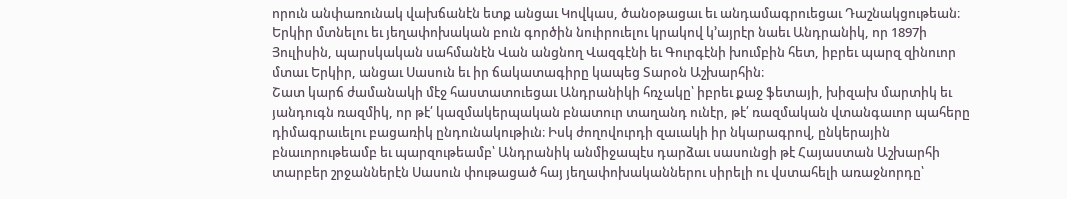որուն անփառունակ վախճանէն ետք անցաւ Կովկաս, ծանօթացաւ եւ անդամագրուեցաւ Դաշնակցութեան։ Երկիր մտնելու եւ յեղափոխական բուն գործին նուիրուելու կրակով կ’այրէր նաեւ Անդրանիկ, որ 1897ի Յուլիսին, պարսկական սահմանէն Վան անցնող Վազգէնի եւ Գուրգէնի խումբին հետ, իբրեւ պարզ զինուոր մտաւ Երկիր, անցաւ Սասուն եւ իր ճակատագիրը կապեց Տարօն Աշխարհին։
Շատ կարճ ժամանակի մէջ հաստատուեցաւ Անդրանիկի հռչակը՝ իբրեւ քաջ ֆետայի, խիզախ մարտիկ եւ յանդուգն ռազմիկ, որ թէ՛ կազմակերպական բնատուր տաղանդ ունէր, թէ՛ ռազմական վտանգաւոր պահերը դիմագրաւելու բացառիկ ընդունակութիւն։ Իսկ ժողովուրդի զաւակի իր նկարագրով, ընկերային բնաւորութեամբ եւ պարզութեամբ՝ Անդրանիկ անմիջապէս դարձաւ սասունցի թէ Հայաստան Աշխարհի տարբեր շրջաններէն Սասուն փութացած հայ յեղափոխականներու սիրելի ու վստահելի առաջնորդը՝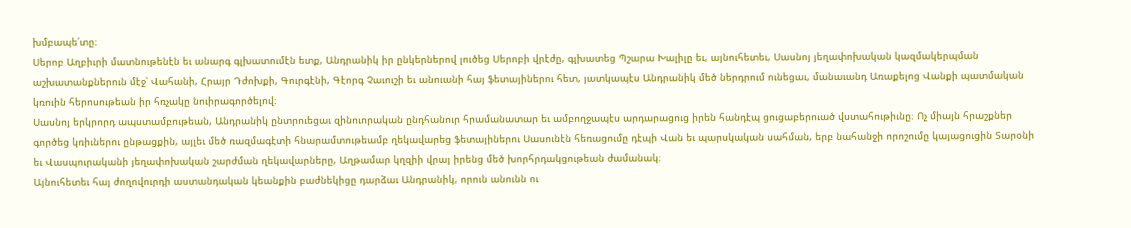խմբապե՛տը։
Սերոբ Աղբիւրի մատնութենէն եւ անարգ գլխատումէն ետք, Անդրանիկ իր ընկերներով լուծեց Սերոբի վրէժը, գլխատեց Պշարա Խալիլը եւ, այնուհետեւ, Սասնոյ յեղափոխական կազմակերպման աշխատանքներուն մէջ՝ Վահանի, Հրայր Դժոխքի, Գուրգէնի, Գէորգ Չաւուշի եւ անուանի հայ ֆետայիներու հետ, յատկապէս Անդրանիկ մեծ ներդրում ունեցաւ, մանաւանդ Առաքելոց Վանքի պատմական կռուին հերոսութեան իր հռչակը նուիրագործելով։
Սասնոյ երկրորդ ապստամբութեան, Անդրանիկ ընտրուեցաւ զինուորական ընդհանուր հրամանատար եւ ամբողջապէս արդարացուց իրեն հանդէպ ցուցաբերուած վստահութիւնը։ Ոչ միայն հրաշքներ գործեց կռիւներու ընթացքին, այլեւ մեծ ռազմագէտի հնարամտութեամբ ղեկավարեց ֆետայիներու Սասունէն հեռացումը դէպի Վան եւ պարսկական սահման, երբ նահանջի որոշումը կայացուցին Տարօնի եւ Վասպուրականի յեղափոխական շարժման ղեկավարները, Աղթամար կղզիի վրայ իրենց մեծ խորհրդակցութեան ժամանակ։
Այնուհետեւ հայ ժողովուրդի աստանդական կեանքին բաժնեկիցը դարձաւ Անդրանիկ, որուն անունն ու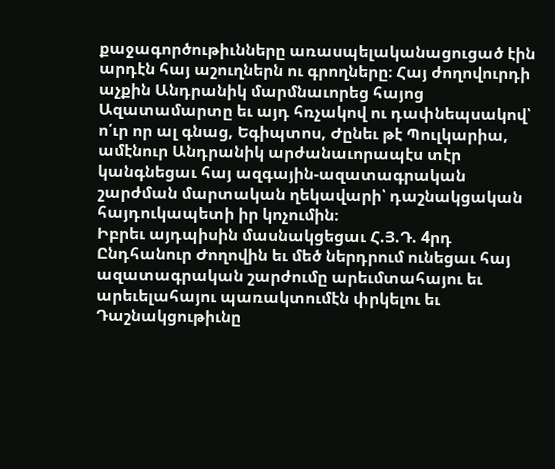քաջագործութիւնները առասպելականացուցած էին արդէն հայ աշուղներն ու գրողները։ Հայ ժողովուրդի աչքին Անդրանիկ մարմնաւորեց հայոց Ազատամարտը եւ այդ հռչակով ու դափնեպսակով՝ ո՛ւր որ ալ գնաց, Եգիպտոս, Ժընեւ թէ Պուլկարիա, ամէնուր Անդրանիկ արժանաւորապէս տէր կանգնեցաւ հայ ազգային-ազատագրական շարժման մարտական ղեկավարի՝ դաշնակցական հայդուկապետի իր կոչումին։
Իբրեւ այդպիսին մասնակցեցաւ Հ.Յ.Դ. 4րդ Ընդհանուր Ժողովին եւ մեծ ներդրում ունեցաւ հայ ազատագրական շարժումը արեւմտահայու եւ արեւելահայու պառակտումէն փրկելու եւ Դաշնակցութիւնը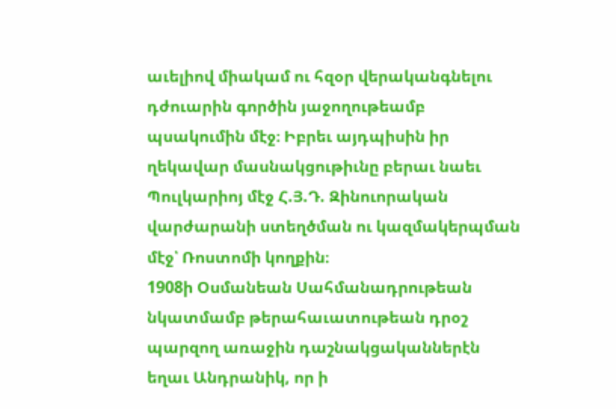աւելիով միակամ ու հզօր վերականգնելու դժուարին գործին յաջողութեամբ պսակումին մէջ։ Իբրեւ այդպիսին իր ղեկավար մասնակցութիւնը բերաւ նաեւ Պուլկարիոյ մէջ Հ.Յ.Դ. Զինուորական վարժարանի ստեղծման ու կազմակերպման մէջ՝ Ռոստոմի կողքին։
1908ի Օսմանեան Սահմանադրութեան նկատմամբ թերահաւատութեան դրօշ պարզող առաջին դաշնակցականներէն եղաւ Անդրանիկ, որ ի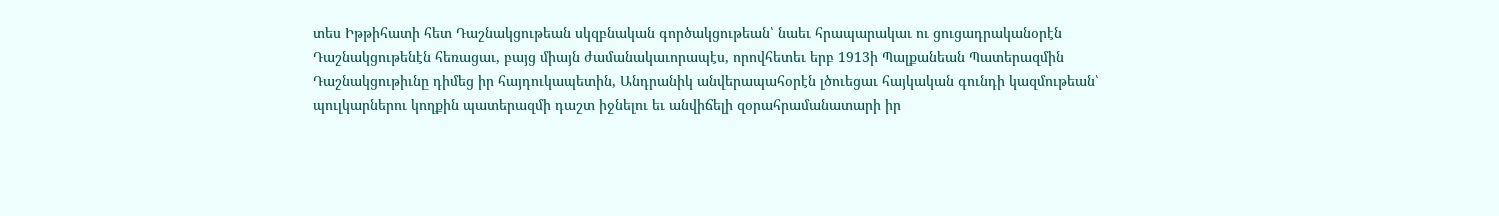տես Իթթիհատի հետ Դաշնակցութեան սկզբնական գործակցութեան՝ նաեւ հրապարակաւ ու ցուցադրականօրէն Դաշնակցութենէն հեռացաւ, բայց միայն ժամանակաւորապէս, որովհետեւ երբ 1913ի Պալքանեան Պատերազմին Դաշնակցութիւնը դիմեց իր հայդուկապետին, Անդրանիկ անվերապահօրէն լծուեցաւ հայկական գունդի կազմութեան՝ պուլկարներու կողքին պատերազմի դաշտ իջնելու եւ անվիճելի զօրահրամանատարի իր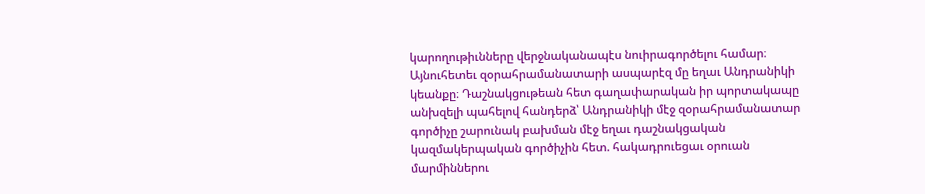կարողութիւնները վերջնականապէս նուիրագործելու համար։
Այնուհետեւ զօրահրամանատարի ասպարէզ մը եղաւ Անդրանիկի կեանքը։ Դաշնակցութեան հետ գաղափարական իր պորտակապը անխզելի պահելով հանդերձ՝ Անդրանիկի մէջ զօրահրամանատար գործիչը շարունակ բախման մէջ եղաւ դաշնակցական կազմակերպական գործիչին հետ. հակադրուեցաւ օրուան մարմիններու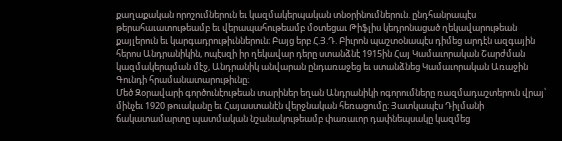քաղաքական որոշումներուն եւ կազմակերպական տնօրինումներուն. ընդհանրապէս թերահաւատութեամբ եւ վերապահութեամբ մօտեցաւ Թիֆլիս կեդրոնացած ղեկավարութեան քայլերուն եւ կարգադրութիւններուն։ Բայց երբ Հ.Յ.Դ. Բիւրոն պաշտօնապէս դիմեց արդէն ազգային հերոս Անդրանիկին, ոպէսզի իր ղեկավար դերը ստանձնէ 1915ին Հայ Կամաւորական Շարժման կազմակերպման մէջ, Անդրանիկ անվարան ընդառաջեց եւ ստանձնեց Կամաւորական Առաջին Գունդի հրամանատարութիւնը։
Մեծ Զօրավարի գործունէութեան տարիներ եղան Անդրանիկի ոգորումները ռազմադաշտերուն վրայ՝ մինչեւ 1920 թուականը եւ Հայաստանէն վերջնական հեռացումը։ Յատկապէս Դիլմանի ճակատամարտը պատմական նշանակութեամբ փառաւոր դափնեպսակը կազմեց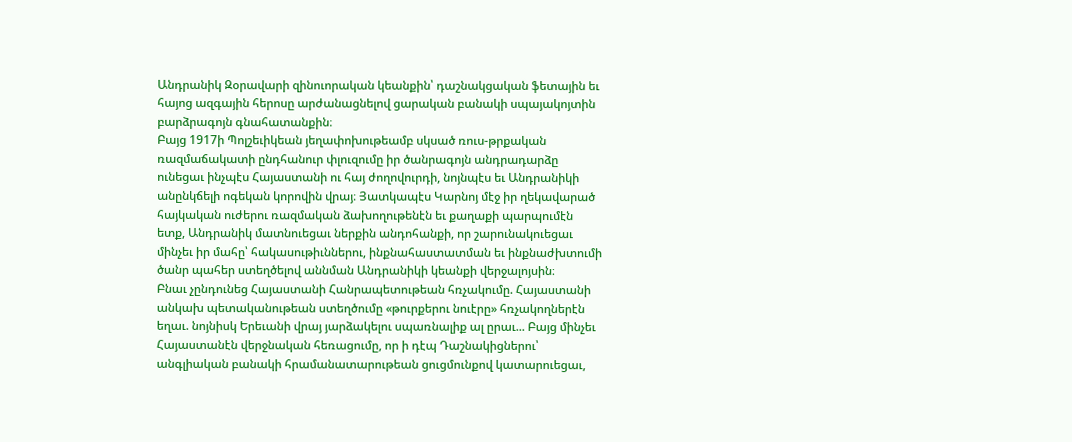Անդրանիկ Զօրավարի զինուորական կեանքին՝ դաշնակցական ֆետային եւ հայոց ազգային հերոսը արժանացնելով ցարական բանակի սպայակոյտին բարձրագոյն գնահատանքին։
Բայց 1917ի Պոլշեւիկեան յեղափոխութեամբ սկսած ռուս-թրքական ռազմաճակատի ընդհանուր փլուզումը իր ծանրագոյն անդրադարձը ունեցաւ ինչպէս Հայաստանի ու հայ ժողովուրդի, նոյնպէս եւ Անդրանիկի անընկճելի ոգեկան կորովին վրայ։ Յատկապէս Կարնոյ մէջ իր ղեկավարած հայկական ուժերու ռազմական ձախողութենէն եւ քաղաքի պարպումէն ետք, Անդրանիկ մատնուեցաւ ներքին անդոհանքի, որ շարունակուեցաւ մինչեւ իր մահը՝ հակասութիւններու, ինքնահաստատման եւ ինքնաժխտումի ծանր պահեր ստեղծելով աննման Անդրանիկի կեանքի վերջալոյսին։
Բնաւ չընդունեց Հայաստանի Հանրապետութեան հռչակումը. Հայաստանի անկախ պետականութեան ստեղծումը «թուրքերու նուէրը» հռչակողներէն եղաւ. նոյնիսկ Երեւանի վրայ յարձակելու սպառնալիք ալ ըրաւ... Բայց մինչեւ Հայաստանէն վերջնական հեռացումը, որ ի դէպ Դաշնակիցներու՝ անգլիական բանակի հրամանատարութեան ցուցմունքով կատարուեցաւ,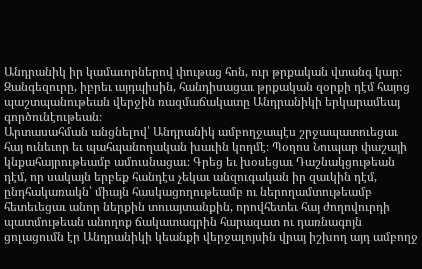Անդրանիկ իր կամաւորներով փութաց հոն, ուր թրքական վտանգ կար։ Զանգեզուրը, իբրեւ այդպիսին, հանդիսացաւ թրքական զօրքի դէմ հայոց պաշտպանութեան վերջին ռազմաճակատը Անդրանիկի երկարամեայ գործունէութեան։
Արտասահման անցնելով՝ Անդրանիկ ամբողջապէս շրջապատուեցաւ հայ ունեւոր եւ պահպանողական խաւին կողմէ։ Պօղոս Նուպար փաշայի կնքահայրութեամբ ամուսնացաւ։ Գրեց եւ խօսեցաւ Դաշնակցութեան դէմ, որ սակայն երբեք հանդէս չեկաւ անզուգական իր զաւկին դէմ, ընդհակառակն՝ միայն հասկացողութեամբ ու ներողամտութեամբ հետեւեցաւ անոր ներքին տուայտանքին, որովհետեւ հայ ժողովուրդի պատմութեան անողոք ճակատագրին հարազատ ու դառնագոյն ցոլացումն էր Անդրանիկի կեանքի վերջալոյսին վրայ իշխող այդ ամբողջ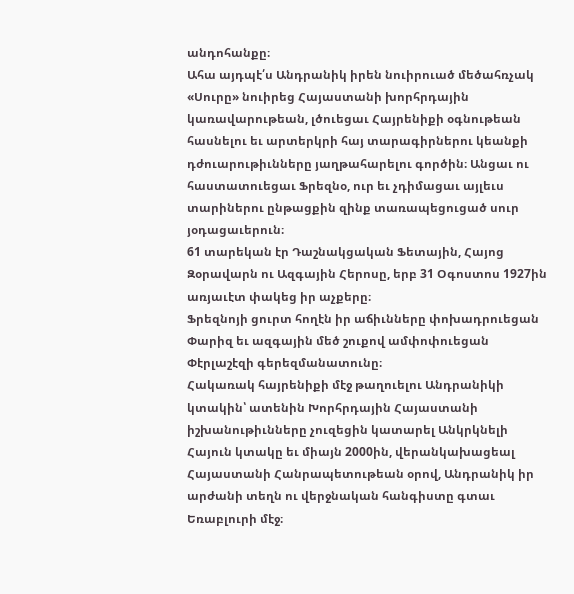անդոհանքը։
Ահա այդպէ՛ս Անդրանիկ իրեն նուիրուած մեծահռչակ «Սուրը» նուիրեց Հայաստանի խորհրդային կառավարութեան, լծուեցաւ Հայրենիքի օգնութեան հասնելու եւ արտերկրի հայ տարագիրներու կեանքի դժուարութիւնները յաղթահարելու գործին։ Անցաւ ու հաստատուեցաւ Ֆրեզնօ, ուր եւ չդիմացաւ այլեւս տարիներու ընթացքին զինք տառապեցուցած սուր յօդացաւերուն։
61 տարեկան էր Դաշնակցական Ֆետային, Հայոց Զօրավարն ու Ազգային Հերոսը, երբ 31 Օգոստոս 1927ին առյաւէտ փակեց իր աչքերը։
Ֆրեզնոյի ցուրտ հողէն իր աճիւնները փոխադրուեցան Փարիզ եւ ազգային մեծ շուքով ամփոփուեցան Փէրլաշէզի գերեզմանատունը։
Հակառակ հայրենիքի մէջ թաղուելու Անդրանիկի կտակին՝ ատենին Խորհրդային Հայաստանի իշխանութիւնները չուզեցին կատարել Անկրկնելի Հայուն կտակը եւ միայն 2000ին, վերանկախացեալ Հայաստանի Հանրապետութեան օրով, Անդրանիկ իր արժանի տեղն ու վերջնական հանգիստը գտաւ Եռաբլուրի մէջ։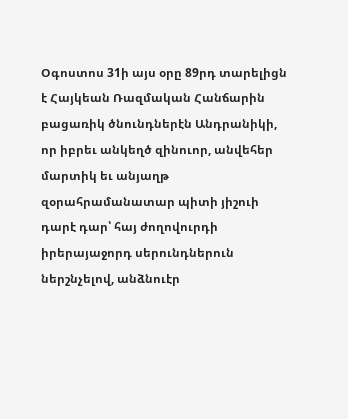Օգոստոս 31ի այս օրը 89րդ տարելիցն է Հայկեան Ռազմական Հանճարին բացառիկ ծնունդներէն Անդրանիկի, որ իբրեւ անկեղծ զինուոր, անվեհեր մարտիկ եւ անյաղթ զօրահրամանատար պիտի յիշուի դարէ դար՝ հայ ժողովուրդի իրերայաջորդ սերունդներուն ներշնչելով, անձնուէր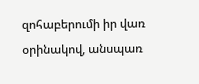զոհաբերումի իր վառ օրինակով, անսպառ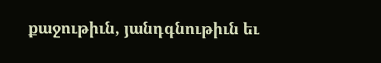քաջութիւն, յանդգնութիւն եւ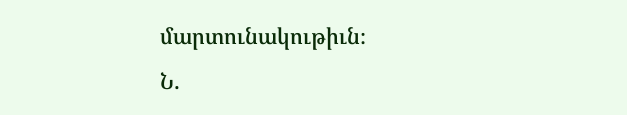մարտունակութիւն։
Ն.